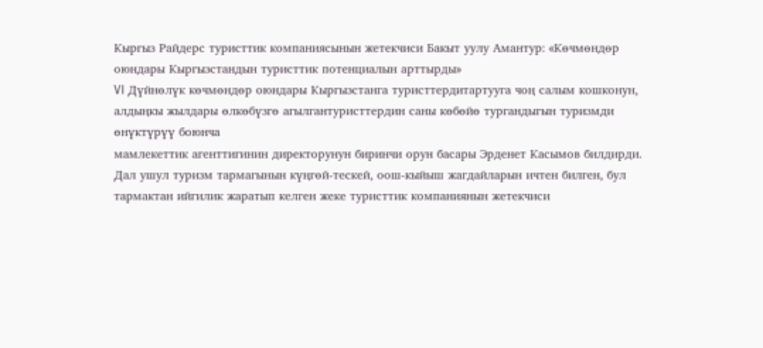Кыргыз Райдерс туристтик компаниясынын жетекчиси Бакыт уулу Амантур: «Көчмөндөр оюндары Кыргызстандын туристтик потенциалын арттырды»
VI Дүйнөлүк көчмөндөр оюндары Кыргызстанга туристтердитартууга чоң салым кошконун, алдыңкы жылдары өлкөбүзгө агылгантуристтердин саны көбөйө тургандыгын туризмди өнүктүрүү боюнча
мамлекеттик агенттигинин директорунун биринчи орун басары Эрденет Касымов билдирди. Дал ушул туризм тармагынын күңгөй-тескей, оош-кыйыш жагдайларын ичтен билген, бул тармактан ийгилик жаратып келген жеке туристтик компаниянын жетекчиси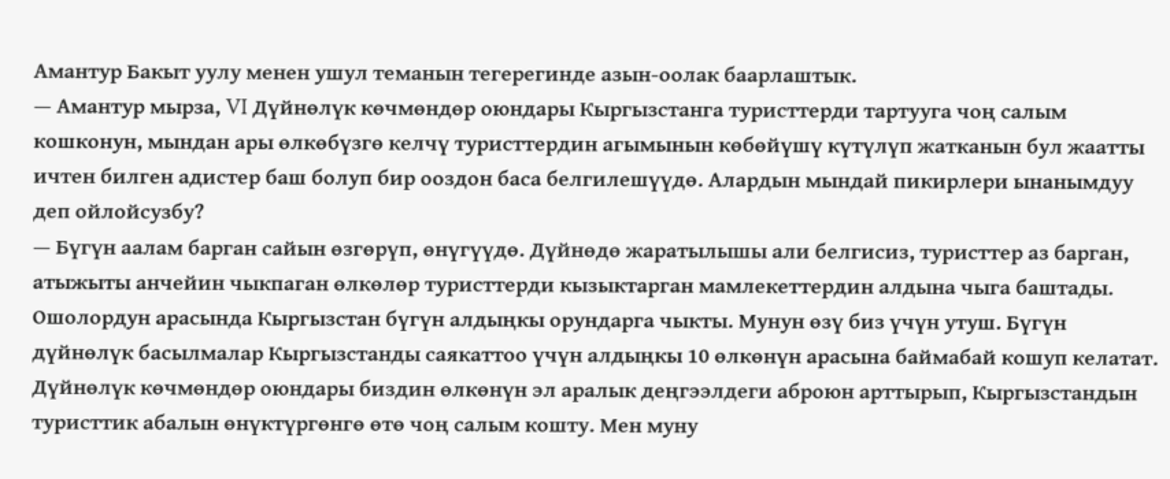Амантур Бакыт уулу менен ушул теманын тегерегинде азын-оолак баарлаштык.
— Амантур мырза, VI Дүйнөлүк көчмөндөр оюндары Кыргызстанга туристтерди тартууга чоң салым кошконун, мындан ары өлкөбүзгө келчү туристтердин агымынын көбөйүшү күтүлүп жатканын бул жаатты ичтен билген адистер баш болуп бир ооздон баса белгилешүүдө. Алардын мындай пикирлери ынанымдуу деп ойлойсузбу?
— Бүгүн аалам барган сайын өзгөрүп, өнүгүүдө. Дүйнөдө жаратылышы али белгисиз, туристтер аз барган, атыжыты анчейин чыкпаган өлкөлөр туристтерди кызыктарган мамлекеттердин алдына чыга баштады. Ошолордун арасында Кыргызстан бүгүн алдыңкы орундарга чыкты. Мунун өзү биз үчүн утуш. Бүгүн дүйнөлүк басылмалар Кыргызстанды саякаттоо үчүн алдыңкы 10 өлкөнүн арасына баймабай кошуп келатат. Дүйнөлүк көчмөндөр оюндары биздин өлкөнүн эл аралык деңгээлдеги аброюн арттырып, Кыргызстандын туристтик абалын өнүктүргөнгө өтө чоң салым кошту. Мен муну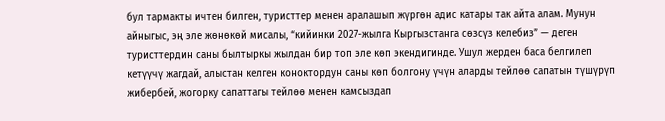бул тармакты ичтен билген, туристтер менен аралашып жүргөн адис катары так айта алам. Мунун айныгыс, эң эле жөнөкөй мисалы, “кийинки 2027-жылга Кыргызстанга сөзсүз келебиз” — деген туристтердин саны былтыркы жылдан бир топ эле көп экендигинде. Ушул жерден баса белгилеп кетүүчү жагдай, алыстан келген коноктордун саны көп болгону үчүн аларды тейлөө сапатын түшүрүп жибербей, жогорку сапаттагы тейлөө менен камсыздап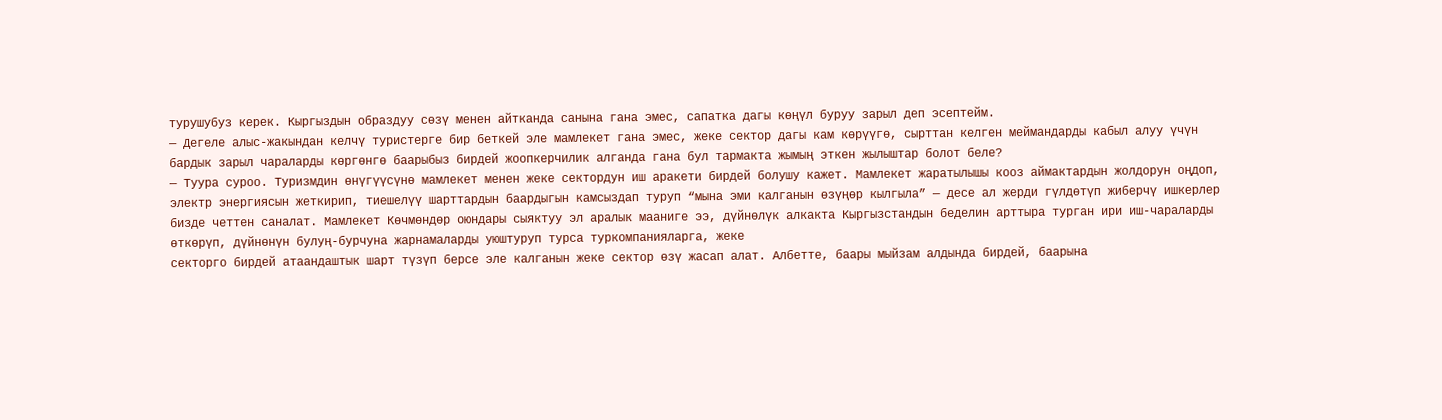турушубуз керек. Кыргыздын образдуу сөзү менен айтканда санына гана эмес, сапатка дагы көңүл буруу зарыл деп эсептейм.
— Дегеле алыс-жакындан келчү туристерге бир беткей эле мамлекет гана эмес, жеке сектор дагы кам көрүүгө, сырттан келген меймандарды кабыл алуу үчүн бардык зарыл чараларды көргөнгө баарыбыз бирдей жоопкерчилик алганда гана бул тармакта жымың эткен жылыштар болот беле?
— Туура суроо. Туризмдин өнүгүүсүнө мамлекет менен жеке сектордун иш аракети бирдей болушу кажет. Мамлекет жаратылышы кооз аймактардын жолдорун оңдоп, электр энергиясын жеткирип, тиешелүү шарттардын баардыгын камсыздап туруп “мына эми калганын өзүңөр кылгыла” — десе ал жерди гүлдөтүп жиберчү ишкерлер бизде четтен саналат. Мамлекет Көчмөндөр оюндары сыяктуу эл аралык мааниге ээ, дүйнөлүк алкакта Кыргызстандын беделин арттыра турган ири иш-чараларды өткөрүп, дүйнөнүн булуң-бурчуна жарнамаларды уюштуруп турса туркомпанияларга, жеке
секторго бирдей атаандаштык шарт түзүп берсе эле калганын жеке сектор өзү жасап алат. Албетте, баары мыйзам алдында бирдей, баарына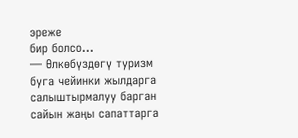эреже
бир болсо…
— Өлкөбүздөгү туризм буга чейинки жылдарга салыштырмалуу барган сайын жаңы сапаттарга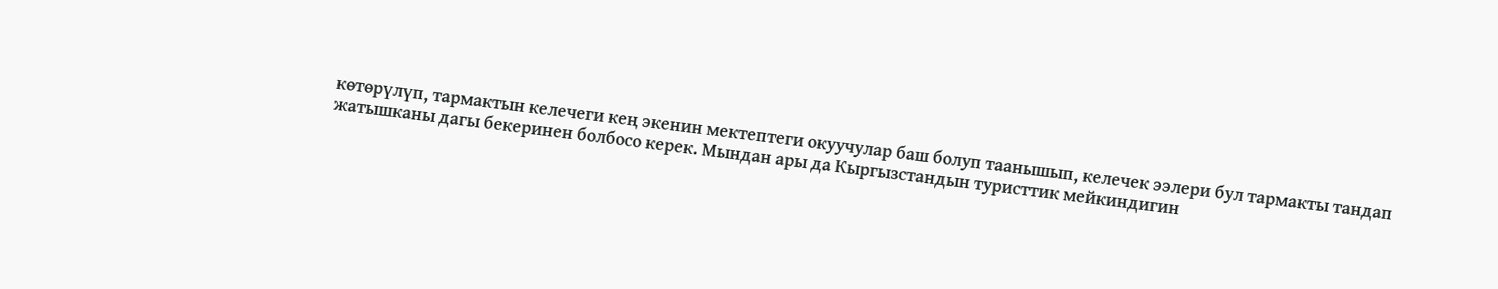көтөрүлүп, тармактын келечеги кең экенин мектептеги окуучулар баш болуп таанышып, келечек ээлери бул тармакты тандап жатышканы дагы бекеринен болбосо керек. Мындан ары да Кыргызстандын туристтик мейкиндигин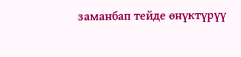заманбап тейде өнүктүрүү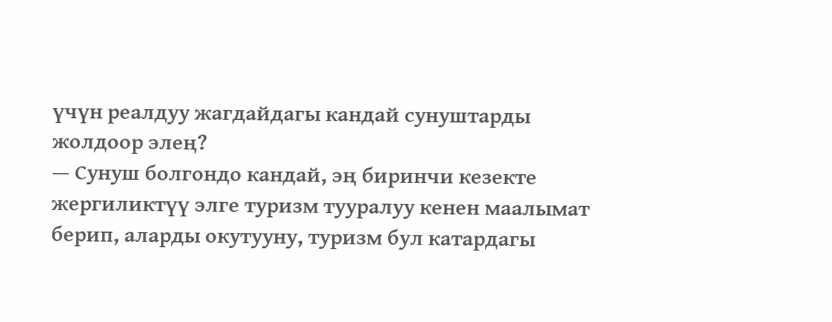үчүн реалдуу жагдайдагы кандай сунуштарды
жолдоор элең?
— Сунуш болгондо кандай, эң биринчи кезекте жергиликтүү элге туризм тууралуу кенен маалымат берип, аларды окутууну, туризм бул катардагы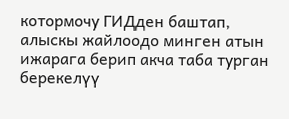котормочу ГИДден баштап, алыскы жайлоодо минген атын ижарага берип акча таба турган берекелүү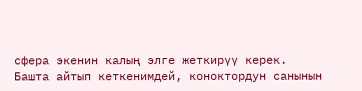сфера экенин калың элге жеткирүү керек. Башта айтып кеткенимдей, коноктордун санынын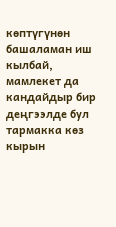көптүгүнөн башаламан иш кылбай, мамлекет да кандайдыр бир деңгээлде бул тармакка көз кырын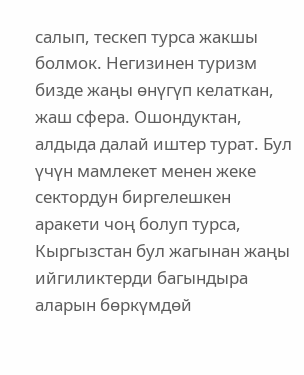салып, тескеп турса жакшы болмок. Негизинен туризм бизде жаңы өнүгүп келаткан, жаш сфера. Ошондуктан, алдыда далай иштер турат. Бул
үчүн мамлекет менен жеке сектордун биргелешкен аракети чоң болуп турса, Кыргызстан бул жагынан жаңы ийгиликтерди багындыра аларын бөркүмдөй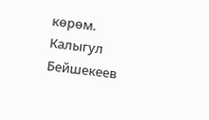көрөм.
Калыгул Бейшекеев